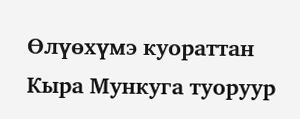Өлүөхүмэ куораттан Кыра Мункуга туоруур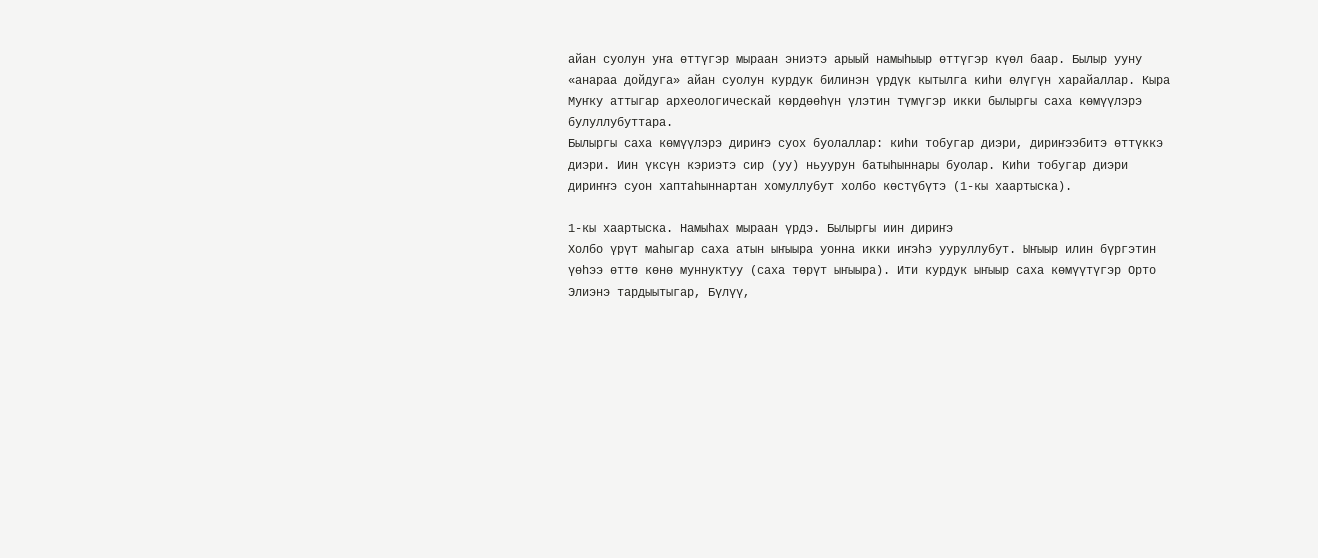айан суолун уҥа өттүгэр мыраан эниэтэ арыый намыһыыр өттүгэр күөл баар. Былыр ууну «анараа дойдуга» айан суолун курдук билинэн үрдүк кытылга киһи өлүгүн харайаллар. Кыра Муҥку аттыгар археологическай көрдөөһүн үлэтин түмүгэр икки былыргы саха көмүүлэрэ булуллубуттара.
Былыргы саха көмүүлэрэ дириҥэ суох буолаллар: киһи тобугар диэри, дириҥээбитэ өттүккэ диэри. Иин үксүн кэриэтэ сир (уу) ньуурун батыһыннары буолар. Киһи тобугар диэри дириҥҥэ суон хаптаһыннартан хомуллубут холбо көстүбүтэ (1-кы хаартыска).

1-кы хаартыска. Намыһах мыраан үрдэ. Былыргы иин дириҥэ
Холбо үрүт маһыгар саха атын ыҥыыра уонна икки иҥэһэ ууруллубут. Ыҥыыр илин бүргэтин үөһээ өттө көнө муннуктуу (саха төрүт ыҥыыра). Ити курдук ыҥыыр саха көмүүтүгэр Орто Элиэнэ тардыытыгар, Бүлүү,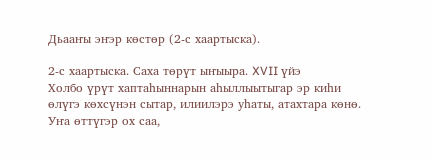Дьааҥы эҥэр көстөр (2-с хаартыска).

2-с хаартыска. Саха төрүт ыҥыыра. XVII үйэ
Холбо үрүт хаптаһыннарын аһыллыытыгар эр киһи өлүгэ көхсүнэн сытар, илиилэрэ уһаты, атахтара көнө. Уҥа өттүгэр ох саа,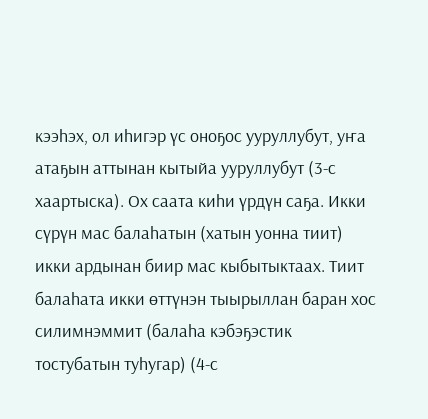кээһэх, ол иһигэр үс оноҕос ууруллубут, уҥа атаҕын аттынан кытыйа ууруллубут (3-с хаартыска). Ох саата киһи үрдүн саҕа. Икки сүрүн мас балаһатын (хатын уонна тиит) икки ардынан биир мас кыбытыктаах. Тиит балаһата икки өттүнэн тыырыллан баран хос силимнэммит (балаһа кэбэҕэстик тостубатын туһугар) (4-с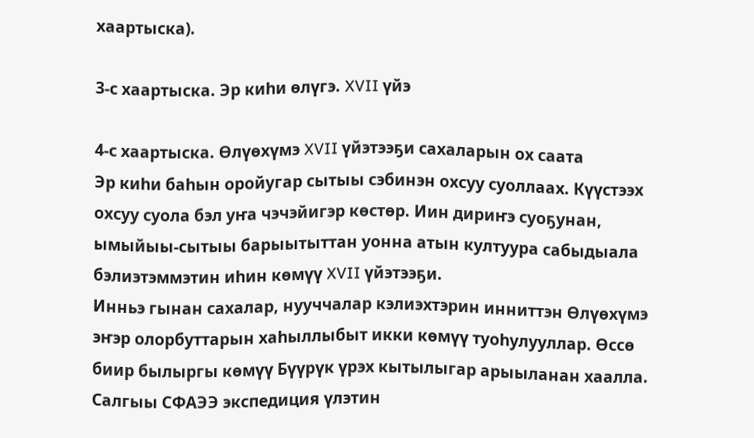хаартыска).

3-с хаартыска. Эр киһи өлүгэ. XVII үйэ

4-с хаартыска. Өлүөхүмэ XVII үйэтээҕи сахаларын ох саата
Эр киһи баһын оройугар сытыы сэбинэн охсуу суоллаах. Күүстээх охсуу суола бэл уҥа чэчэйигэр көстөр. Иин дириҥэ суоҕунан, ымыйыы-сытыы барыытыттан уонна атын култуура сабыдыала бэлиэтэммэтин иһин көмүү XVII үйэтээҕи.
Инньэ гынан сахалар, нууччалар кэлиэхтэрин инниттэн Өлүөхүмэ эҥэр олорбуттарын хаһыллыбыт икки көмүү туоһулууллар. Өссө биир былыргы көмүү Бүүрүк үрэх кытылыгар арыыланан хаалла.
Салгыы СФАЭЭ экспедиция үлэтин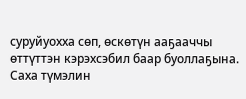суруйуохха сөп, өскөтүн ааҕааччы өттүттэн кэрэхсэбил баар буоллаҕына.
Саха түмэлин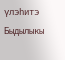үлэһитэ
Быдылыкы